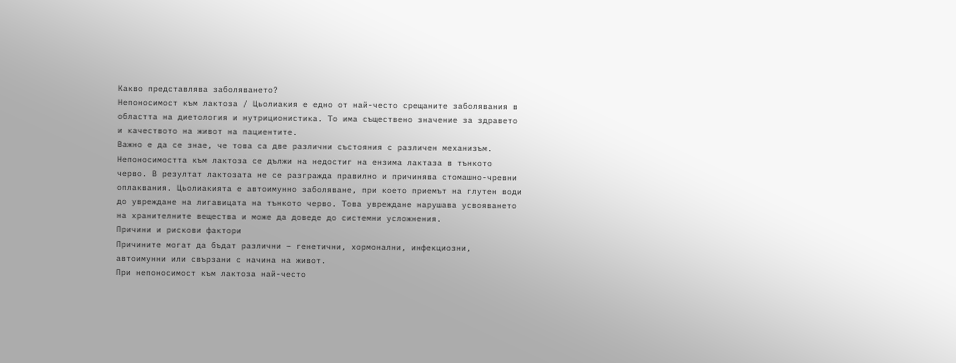Какво представлява заболяването?
Непоносимост към лактоза / Цьолиакия е едно от най-често срещаните заболявания в областта на диетология и нутриционистика. То има съществено значение за здравето и качеството на живот на пациентите.
Важно е да се знае, че това са две различни състояния с различен механизъм. Непоносимостта към лактоза се дължи на недостиг на ензима лактаза в тънкото черво. В резултат лактозата не се разгражда правилно и причинява стомашно-чревни оплаквания. Цьолиакията е автоимунно заболяване, при което приемът на глутен води до увреждане на лигавицата на тънкото черво. Това увреждане нарушава усвояването на хранителните вещества и може да доведе до системни усложнения.
Причини и рискови фактори
Причините могат да бъдат различни – генетични, хормонални, инфекциозни, автоимунни или свързани с начина на живот.
При непоносимост към лактоза най-често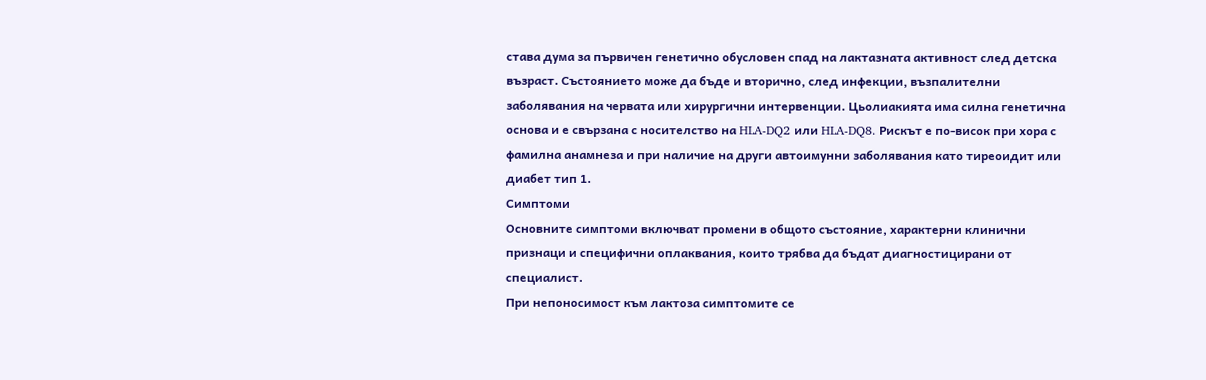става дума за първичен генетично обусловен спад на лактазната активност след детска възраст. Състоянието може да бъде и вторично, след инфекции, възпалителни заболявания на червата или хирургични интервенции. Цьолиакията има силна генетична основа и е свързана с носителство на HLA-DQ2 или HLA-DQ8. Рискът е по-висок при хора с фамилна анамнеза и при наличие на други автоимунни заболявания като тиреоидит или диабет тип 1.
Симптоми
Основните симптоми включват промени в общото състояние, характерни клинични признаци и специфични оплаквания, които трябва да бъдат диагностицирани от специалист.
При непоносимост към лактоза симптомите се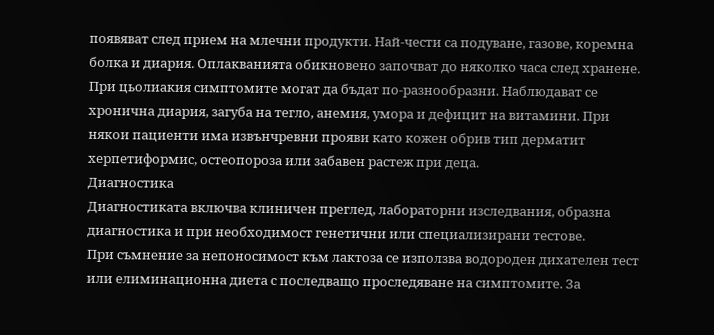появяват след прием на млечни продукти. Най-чести са подуване, газове, коремна болка и диария. Оплакванията обикновено започват до няколко часа след хранене. При цьолиакия симптомите могат да бъдат по-разнообразни. Наблюдават се хронична диария, загуба на тегло, анемия, умора и дефицит на витамини. При някои пациенти има извънчревни прояви като кожен обрив тип дерматит херпетиформис, остеопороза или забавен растеж при деца.
Диагностика
Диагностиката включва клиничен преглед, лабораторни изследвания, образна диагностика и при необходимост генетични или специализирани тестове.
При съмнение за непоносимост към лактоза се използва водороден дихателен тест или елиминационна диета с последващо проследяване на симптомите. За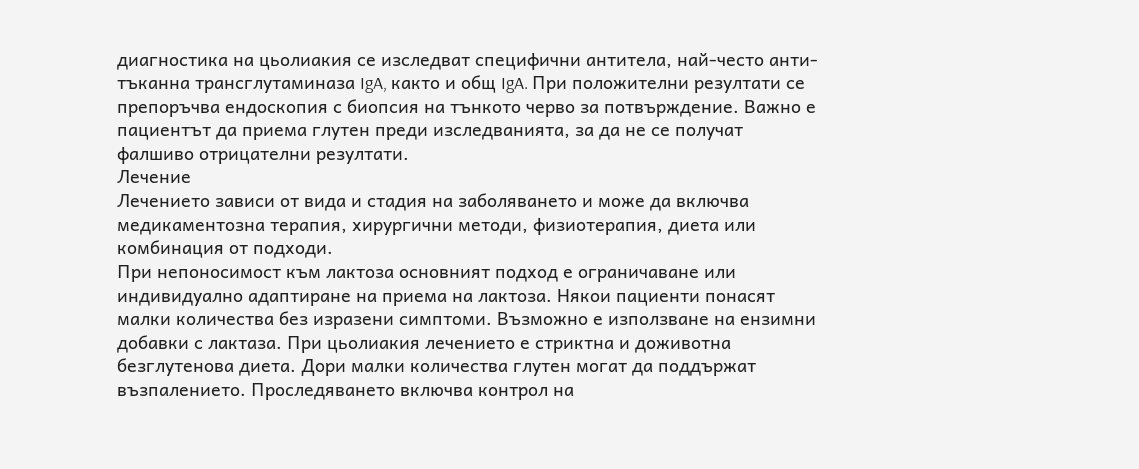диагностика на цьолиакия се изследват специфични антитела, най-често анти-тъканна трансглутаминаза IgA, както и общ IgA. При положителни резултати се препоръчва ендоскопия с биопсия на тънкото черво за потвърждение. Важно е пациентът да приема глутен преди изследванията, за да не се получат фалшиво отрицателни резултати.
Лечение
Лечението зависи от вида и стадия на заболяването и може да включва медикаментозна терапия, хирургични методи, физиотерапия, диета или комбинация от подходи.
При непоносимост към лактоза основният подход е ограничаване или индивидуално адаптиране на приема на лактоза. Някои пациенти понасят малки количества без изразени симптоми. Възможно е използване на ензимни добавки с лактаза. При цьолиакия лечението е стриктна и доживотна безглутенова диета. Дори малки количества глутен могат да поддържат възпалението. Проследяването включва контрол на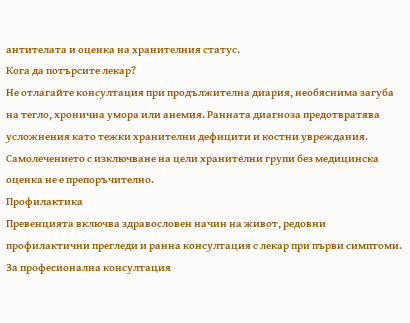антителата и оценка на хранителния статус.
Кога да потърсите лекар?
Не отлагайте консултация при продължителна диария, необяснима загуба на тегло, хронична умора или анемия. Ранната диагноза предотвратява усложнения като тежки хранителни дефицити и костни увреждания. Самолечението с изключване на цели хранителни групи без медицинска оценка не е препоръчително.
Профилактика
Превенцията включва здравословен начин на живот, редовни профилактични прегледи и ранна консултация с лекар при първи симптоми.
За професионална консултация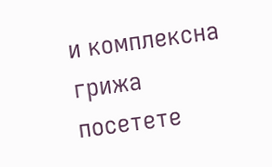и комплексна грижа посетете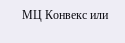МЦ Конвекс или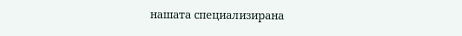нашата специализирана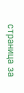страница за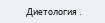Диетология .